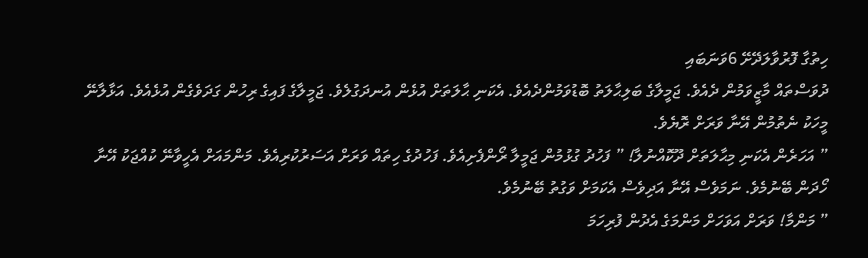ހިތުގާ ފޮރުވާލަދޭށޭ 6ވަނަބައި
ދުވަސްތައް މާޒީވަމުން ދެއެވެ. ޖަމީލާގެ ބަލިޙާލަތު ބޮޑުވަމުންދެއެވެ. އެކަނި ޙާލަތަށް އުޅެން އުނދަގުލެވެ. ޖަމީލާގެ ފައިގެ ރިހުން ގަދަވެގެން އުޅެއެވެ. އަޅާލާނޭ މީހަކު ނެތުމުން އޭނާ ވަރަށް ރޮޔެވެ.
” އަހަރެން އެކަނި މިޙާލަތަށް ދޫކޮއްނުލާ! ” ފަހުދު ގުޅުމުން ޖަމީލާ ރޯންފެށިއެވެ. ފަހުދުގެ ހިތައް ވަރަށް އަސަރުކުރިއެވެ. މަންމައަށް އެހީވާނޭ ކުއްޖަކު އޭނާ ހޯދަން ބޭނުމެވެ. ނަމަވެސް އޭނާ އަދިވެސް އެކަމަށް ވަގުތު ބޭނުމެވެ.
” މަންމާ! ވަރަށް އަވަހަށް މަންމަގެ އެދުން ފުރިހަމަ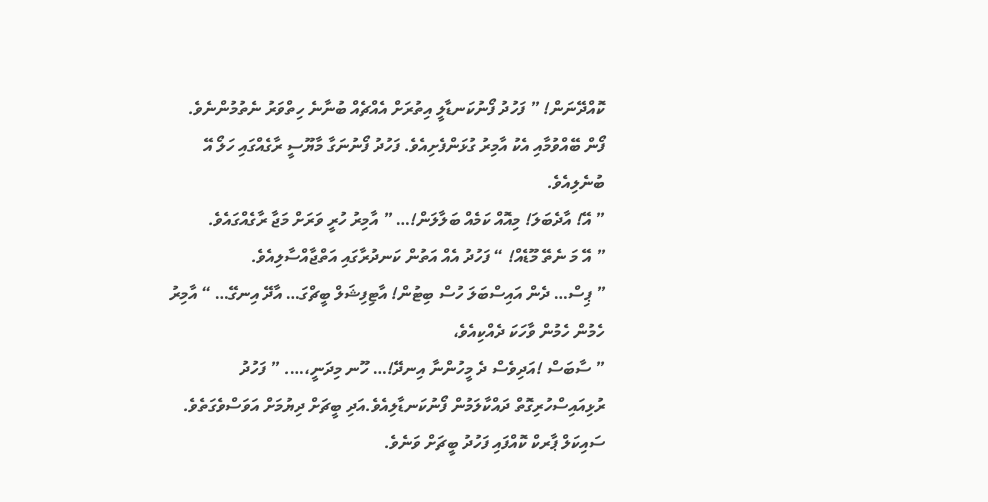ކޮއްދޭނަން! ” ފަހުދު ފޯނުކަނޑާލީ އިތުރަށް އެއްޗެއް ބުނާނެ ހިތްވަރު ނެތުމުންނެވެ.
ފޯން ބޭއްވުމާއި އެކު އާމިރު ގުޅަންފެށިއެވެ. ފަހުދު ފޯނުނަގާ މާޔޫސީ ރާގެއްގައި ހަލޯ އޭ ބުނެލިއެވެ.
” އޭ! އާދެބަލަ! މިއޮއް ކަމެއް ބަލާލަން!… ” އާމިރު ހުރީ ވަރަށް މަޖާ ރާގެއްގައެވެ.
” އޭ މަ ނެތޭ މޫޑެއް! “ ފަހުދު އެއް އަތުން ކަނދުރާގައި އަތްޖާއްސާލިއެވެ.
” ޕިސް… ދެން އައިސްބަލަ ހުސް ބިޓުން! އާޓިފިޝަލް ބީޗްގަ… އާދޭ އިނގޭ… “ އާމިރު ހެމުން ހެމުން ވާހަކަ ދެއްކިއެވެ،
” ސާބަސް !އަދިވެސް ދެ މީހުންނާ އިނދޭ!… ހޫނ މިދަނީ،…. ” ފަހުދު ރުޅިއައިސްހުރިގޮތް ދައްކާލަމުން ފޯނުކަނޑާލިއެވެ.އަދި ބީޗަށް ދިޔުމަށް އަވަސްވެގަތެވެ.
ސައިކަލް ޕާރކް ކޮއްފައި ފަހުދު ބީޗަށް ވަނެވެ.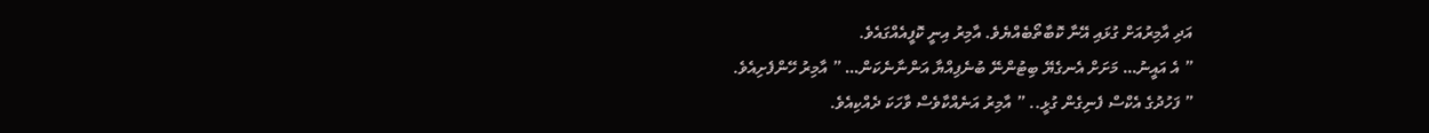އަދި އާމިރުއަށް ގުޅައި އޭނާ ކޮބާތޯބެއްޔެވެ. އާމިރު އިނީ ކޮފީއެއްގައެވެ.
” އެ އައީނު… މަށަށް އެނގެޔޭ ބިޓުންނޭ ބުނެފިއްޔާ އަންނާނެކަން… ” އާމިރު ހޭންފެށިއެވެ.
” ފަހުދުގެ އެކްސް ފެނިގެން ގުޅީ.. ” އާމިރު އަނެއްކާވެސް ވާހަކަ ދެއްކިއެވެ.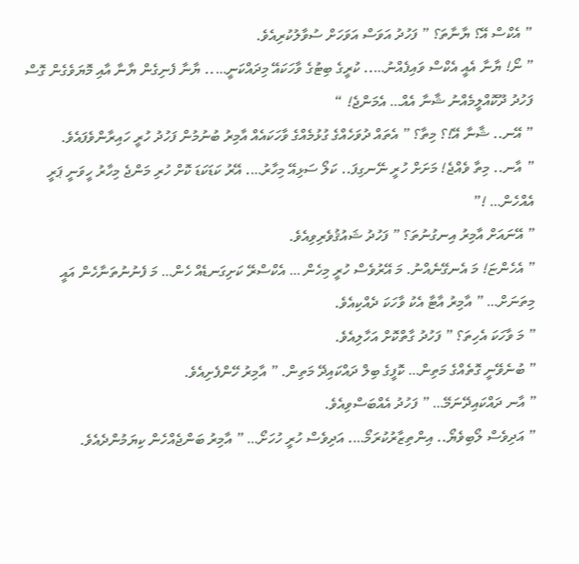” އެކްސް އޭ؟ ޔާނާތަ؟ ” ފަހުދު އަވަސް އަވަހަށް ސުވާލުކުރިއެވެ.
” ނޯ! ޔާނާ އެއީ އެކްސް ވައިފެއްނު….. ކުރީގެ ބިޓުގެ ވާހަކައޭ މިދައްކަނީ….. ޔާނާ ފެނިގެން ޔާނާ އާއި މޮޔަވެގެން ގޮސް ފަހުދު ދޫކޮއްލީމެއްނު ޝާނާ އެއް… އެމަންޖެ! “
” އޭނ.. ޝާނާ އޭ!؟ މިތާ؟ ” އެތައް ދުވަހެއްގެ ގުޅުމެއްގެ ވާހަކައެއް އާމިރު ބުނުމުން ފަހުދު ހުރީ ހައިރާންވެފައެވެ.
” އާނ.. މިތާ ވެއްޖެ! މަށަށް ހުރީ ނޭނގިފަ.. ކަލޯ ސަޅިއޭ މިހާރު…. އޭރު ކަޑަކަޑަ ކޮށް ހުރި މަންޖެ މިހާރު ހީވަނީ ޕަރީ އެއްހެން… !”
” އޭނައަށް އާމިރު އިނގުނުތަ؟ ” ފަހުދު ޝައުޤުވެރިވިއެވެ.
” އެހެންޏަ! މަ އެނގޭނެއްނު. މަ އޭރުވެސް ހުރީ މިހެން … އެކްސްރޭ ކަށިގަނޑެއް ހެން… މަ ފެނުނުތަނާހެން އައީ މިތަނަށް… ” އާމިރު އާޓާ އެކު ވާހަކަ ދެއްކިއެވެ.
” މަ ވާހަކަ އެހިތަ؟ ” ފަހުދު ގާތްކޮށް އަހާލިއެވެ.
” ބުނެވޭނީ ގޮތެއްގެ މަތިން… ކޮފީގެ ބިލް ދައްކައިދޭ މަތިން. ” އާމިރު ހޭންފެށިއެވެ.
” އާނ ދައްކައިދޭނަމޭ… ” ފަހުދު އެއްބަސްވިއެވެ.
” އަދިވެސް ލޯބިވެޔޯ.. އިންތިޒާރުކުރަމޯ…. އަދިވެސް ހުރީ ހުހަށޯ… ” އާމިރު ބަންޖެއްހެން ކިޔަމުންދެއެވެ.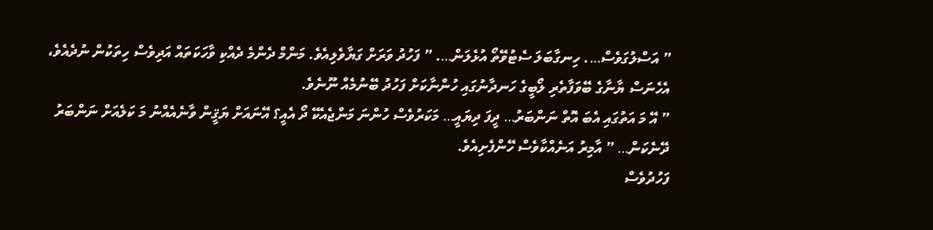” އަސްލުގަވެސް…. ހިނގާބަލަ ސެޓުވޭތޯ އުޅެލަން…. ” ފަހުދު ވަރަށް ގަޔާވެލިއެވެ. މަންމް ދެންމެ ދެއްކި ވާހަކަތައް އަދިވެސް ހިތަކުން ނުދެއެވެ، އެހެނަސް ޔާނާގެ ބޭވަފާތެރި ލޯބީގެ ހަނދާނުގައި ހުންނާކަށް ފަހުދު ބޭނުމެއް ނޫނެވެ.
” އޭ މަ އަތުގައި އެބަ އޮތް ނަންބަރު… ދީފަ ދިޔައީ… މަކަރުވެސް ހުންނަ މަންޖެއެކޭ ދޯ އެއީ؟ އޭނައަށް ޔަޤީން ވާނެއެއްނު މަ ކަލެއަށް ނަންބަރު ދޭނެކަން… ” އާމިރު އަނެއްކާވެސް ހޭންފެށިއެވެ.
ފަހުދުވެސް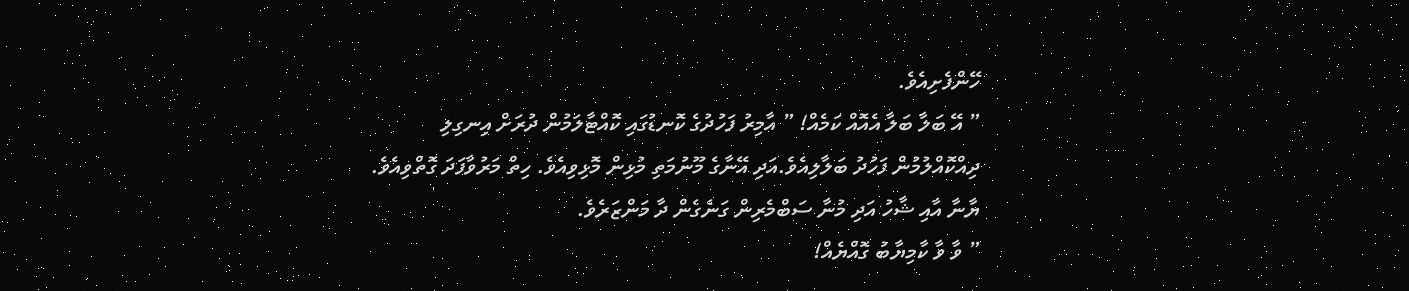ހޭންފެށިއެވެ.
” އޭ ބަލާ ބަލާ އެއޮއް ކަމެއް! ” އާމިރު ފަހުދުގެ ކޮނޑުގައި ކޮއްޓާލަމުން ދުރަށް އިނގިލި ދިއްކޮއްލުމުން ފަހުދު ބަލާލިއެވެ.އަދި އޭނާގެ މޫނުމަތި މުޅިން މޮޅިވިއެވެ. ހިތް މަރުވާފަދަ ގޮތްވިއެވެ.
ޔާނާ އާއި ޝާހު އަދި މުނާ ސަބްމެރިން ގަނެގެން ދާ މަންޒަރެވެ.
” ވާ ވާ ކާމިޔާބު ގޮއްޔެއް!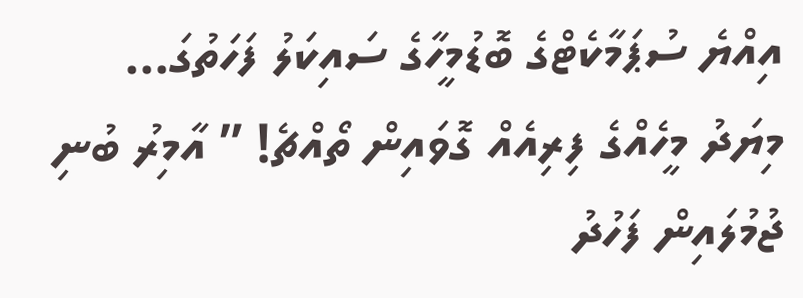އިއްޔެ ސުޕަމާކެޓްގެ ބޮޑުމީހާގެ ސައިކަލު ފަހަތުގަ… މިޔަދު މީހެއްގެ ފިރިއެއް ގޮވައިން ތޯއްޗެ! ” އާމިރު ބުނި ޖުމުލައިން ފަހުދު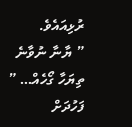ރުޅިއައެވެ.
” ޔާނާ ނުވާނެ ތިޔަހާ ގޯހެއް… ” ފަހުދަށް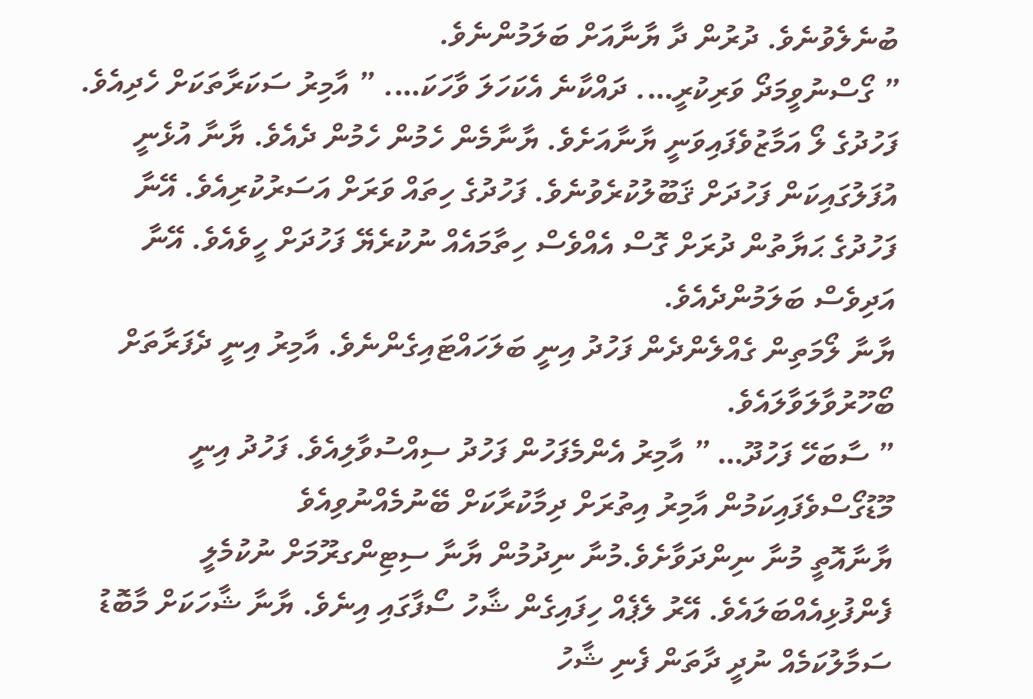ބުނެލެވުނެވެ. ދުރުން ދާ ޔާނާއަށް ބަލަމުންނެވެ.
” ގޯސްނުވީމަދޯ ވަރިކުރީ…. ދައްކާނެ އެކަހަލަ ވާހަކަ…. ” އާމިރު ސަކަރާތަކަށް ހެދިއެވެ.
ފަހުދުގެ ލޯ އަމާޒުވެފައިވަނީ ޔާނާއަށެވެ. ޔާނާމެން ހެމުން ހެމުން ދެއެވެ. ޔާނާ އުޅެނީ އުފަލުގައިކަން ފަހުދަށް ޤަބޫލުކުރެވުނެވެ. ފަހުދުގެ ހިތައް ވަރަށް އަސަރުކުރިއެވެ. އޭނާ ފަހުދުގެ ޙަޔާތުން ދުރަށް ގޮސް އެއްވެސް ހިތާމައެއް ނުކުރެޔޭ ފަހުދަށް ހީވެއެވެ. އޭނާ އަދިވެސް ބަލަމުންދެއެވެ.
ޔާނާ ލޯމަތިން ގެއްލެންދެން ފަހުދު އިނީ ބަލަހައްޓައިގެންނެވެ. އާމިރު އިނީ ދެފަރާތަށް ބޯހޫރުވާލަވާލައެވެ.
” ސާބަހޭ ފަހުދޫ… ” އާމިރު އެންމެފަހުން ފަހުދު ސިއްސުވާލިއެވެ. ފަހުދު އިނީ މޫޑުގޯސްވެފައިކަމުން އާމިރު އިތުރަށް ދިމާކުރާކަށް ބޭނުމެއްނުވިއެވެ
ޔާނާއޮތީ މުނާ ނިންދަވާށެވެ.މުނާ ނިދުމުން ޔާނާ ސިޓިންގރޫމަށް ނުކުމެލީ ފެންފުޅިއެއްބަލައެވެ. އޭރު ލެޕެއް ހިފައިގެން ޝާހު ސޯފާގައި އިނެވެ. ޔާނާ ޝާހަކަށް މާބޮޑު ސަމާލުކަމެއް ނުދީ ދާތަން ފެނި ޝާހު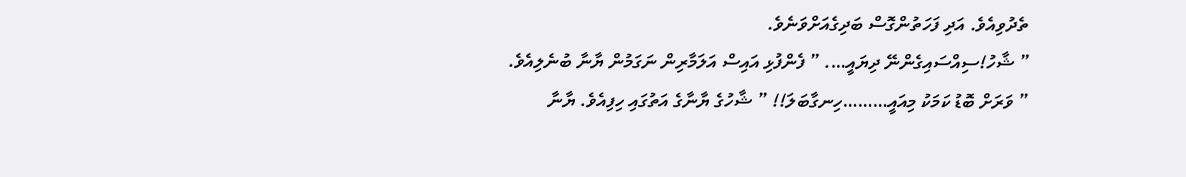ތެދުވިއެވެ. އަދި ފަހަތުންގޮސް ބަދިގެއަށްވަނެވެ.
” ޝާހު!ސިއްސައިގެންނޭ ދިޔައީ…. ” ފެންފުޅި އައިސް އަލަމާރިން ނަގަމުން ޔާނާ ބުނެލިއެވެ.
” ވަރަށް ބޮޑު ކަމަކު މިއައީ………ހިނގާބަލަ!! ” ޝާހުގެ ޔާނާގެ އަތުގައި ހިފިއެވެ. ޔާނާ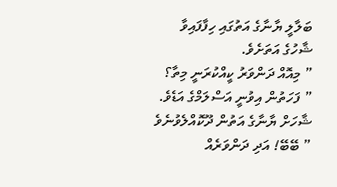ބަލާލީ ޔާނާގެ އަތުގައި ހިފާފައިވާ ޝާހުގެ އަތަށެވެ.
” މިއޮއް ދަންވަރު ކީއްކުރަނީ މިތާ؟ ” ފަހަތުން އިވުނީ އަސްލަމްގެ އަޑެވެ. ޝާހަށް ޔާނާގެ އަތުން ދޫކޮއްލެވުނެވެ
” ބޭބޭ! އަދި ދަންވަރެއް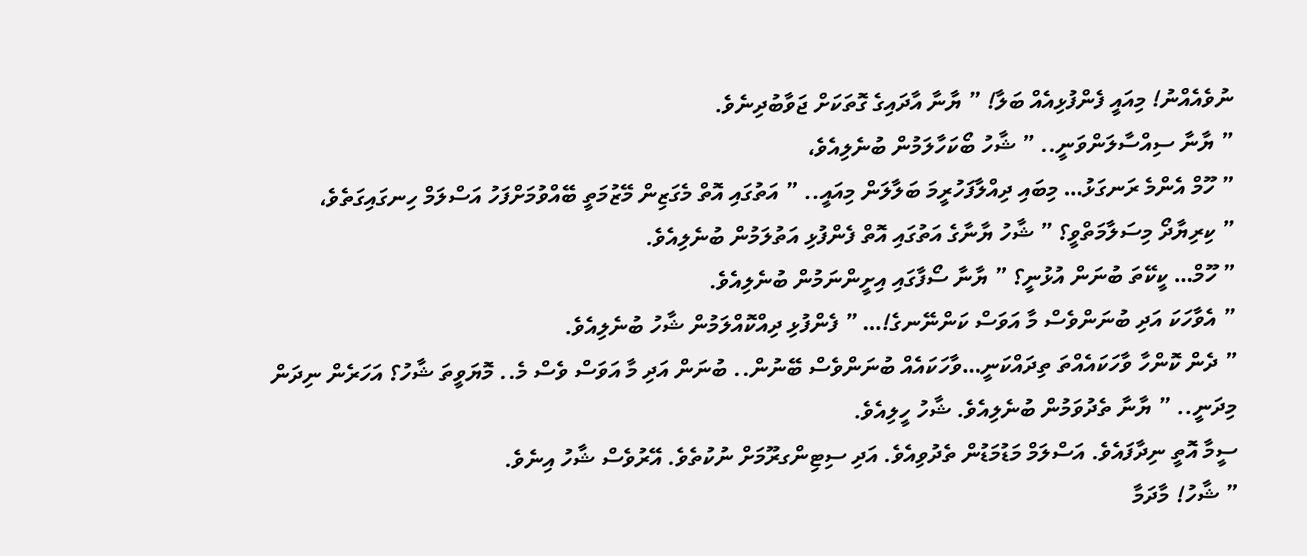ނުވެއެއްނު! މިއައީ ފެންފުޅިއެއް ބަލާ! ” ޔާނާ އާދައިގެ ގޮތަކަށް ޖަވާބުދިނެވެ.
” ޔާނާ ސިއްސާލަންވަނީ.. ” ޝާހު ބޯކަހާލަމުން ބުނެލިއެވެ،
” ހޫމް އެންމެ ރަނގަޅު… މިބައި ދިއްލާފަހުރީމަ ބަލާލަން މިއައީ.. ” އަތުގައި އޮތް މެގަޒިން މޭޒުމަތީ ބޭއްވުމަށްފަހު އަސްލަމް ހިނގައިގަތެވެ،
” ކިރިޔާދޯ މިސަލާމަތްވީ؟ ” ޝާހު ޔާނާގެ އަތުގައި އޮތް ފެންފުޅި އަތުލަމުން ބުނެލިއެވެ.
” ހޫމް… ކީކޭތަ ބުނަން އުޅުނީ؟ ” ޔާނާ ސޯފާގައި އިށީންނަމުން ބުނެލިއެވެ.
” އެވާހަކަ އަދި ބުނަންވެސް މާ އަވަސް ކަންނޭނގެ!… ” ފެންފުޅި ދިއްކޮއްލަމުން ޝާހު ބުނެލިއެވެ.
” ދެން ކޮންހާ ވާހަކައެއްތަ ތިދައްކަނީ…ވާހަކައެއް ބުނަންވެސް ބޭނުން.. ބުނަން އަދި މާ އަވަސް ވެސް މެ.. މޮޔަވީތަ ޝާހު؟ އަހަރެން ނިދަން މިދަނީ.. ” ޔާނާ ތެދުވަމުން ބުނެލިއެވެ. ޝާހު ހީލިއެވެ.
ސީމާ އޮތީ ނިދާފައެވެ. އަސްލަމް މަޑުމަޑުން ތެދުވިއެވެ. އަދި ސިޓިންގރޫމަށް ނުކުތެވެ. އޭރުވެސް ޝާހު އިނެވެ.
” ޝާހު! މާދަމާ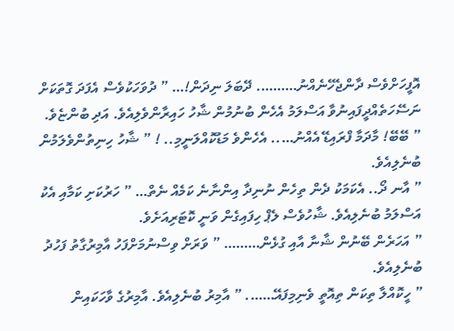އޮފީހަށްވެސް ދާންޖެހޭނެއްނު………. ދޭބަލަ ނިދަން!… ” ދުވަހަކުވެސް އެފަދަ ގޮތަކަށް ނަސޭހަތެއްދީފައިނުވާ އަސްލަމު އެހެން ބުނުމުން ޝާހު ހައިރާންވެލިއެވެ. އަދި ބުންޏެވެ.
” ބޭބޭ! މާދަމާ ފްރައިޑޭ އެއްނު….. އެހެންވެ މަޑުކޮއްލަނީމި.. ! ” ޝާހު ހިނިތުންވެލަމުން ބުނެލިއެވެ.
” އާނ ދޯ.. އެކަމަކު ދެން ތިހެން ނުނިދާ އިންނާނެ ކަމެއް ނެތް… ” ހަރުކަށި ކަމާއި އެކު އަސްލަމު ބުނެލިއެވެ. ޝާހުވެސް ލެޕް ހިފައިގެން ވަނީ ކޮޓަރިއަށެވެ.
” އަހަރެން ބޭނުން ޝާނާ އާއި ގުޅެން……… ” ވަރަށް ވިސްނުމަށްފަހު އާމިރުގާތު ފަހުދު ބުނެލިއެވެ.
” ހީކޮއްލާ ތިކަން ތިއޮތީ ވެނިމިފައޭ……. ” އާމިރު ބުނެލިއެވެ. އާމިރުގެ ވާހަކައިން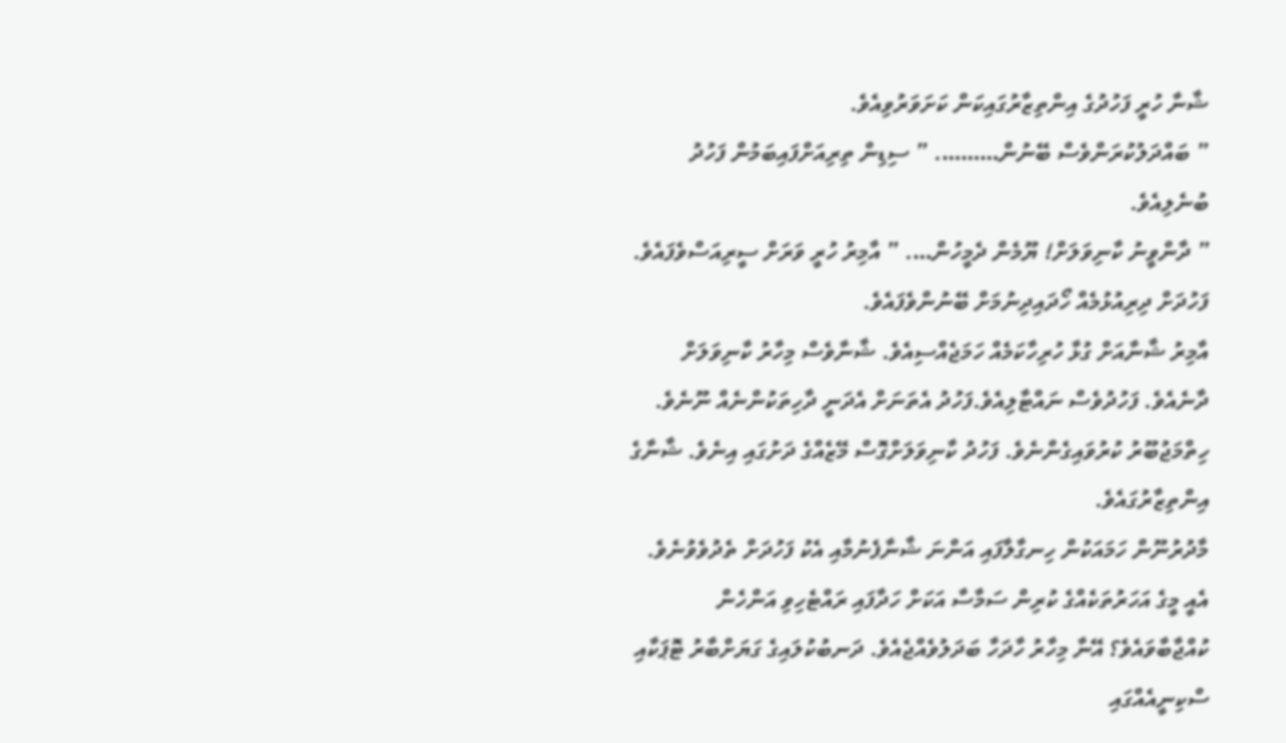ޝާނާ ހުރީ ފަހުދުގެ އިންތިޒާރުގައިކަން ކަށަވަރުވިއެވެ.
” ބައްދަލުކުރަންވެސް ބޭނުން………. ” ސިޑިން ތިރިއަށްފައިބަމުން ފަހުދު ބުނެލިއެވެ.
” ދާންވީނު ކާނިވަލަށް! ޔޫމެން ދެމީހުން…. ” އާމިރު ހުރީ ވަރަށް ސީރިއަސްވެފައެވެ. ފަހުދަށް ދިރިއުޅުމެއް ހޯދައިދިނުމަށް ބޭނުންވެފައެވެ.
އާމިރު ޝާނާއަށް ގުޅާ ހުރިހާކަމެއް ހަމަޖެއްސިއެވެ. ޝާނާވެސް މިހާރު ކާނިވަލަށް ދާނެއެވެ. ފަހުދުވެސް ނައްޓާލިއެވެ.ފަހުދު އެތަނަށް އެދަނީ ދާހިތަކުންނެއް ނޫނެވެ. ހިތްމަޖުބޫރު ކުރުވައިގެންނެވެ. ފަހުދު ކާނިވަލަށްގޮސް މޭޒެއްގެ ދަށުގައި އިނެވެ. ޝާނާގެ އިންތިޒާރުގައެވެ.
މާދުރުނޫން ހަމައަކުން ހިނގާލާފައި އަންނަ ޝާނާފެނުމާއި އެކު ފަހުދަށް ތެދުވެވުނެވެ. އެއީ މީގެ އަހަރުތަކެއްގެ ކުރިން ސަމާސާ އަކަށް ހަދާފައި ރައްޓެހިވި އަންހެން ކުއްޖާބާވައެވެ؟ އޭނާ މިހާރު ހާދަހާ ބަދަލުވެއްޖެއެވެ. ދަނބުކުލައިގެ ގަޔަށްބާރު ޓޮޕަކާއި ސްކިނީއެއްގައި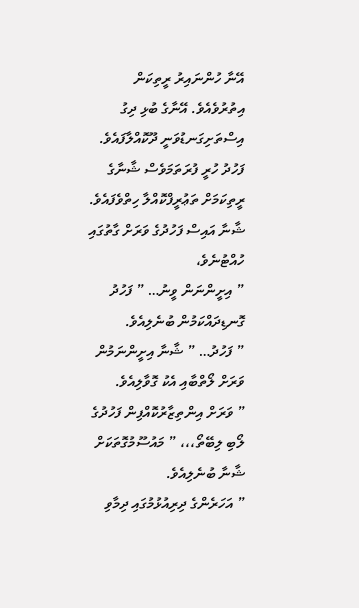އޭނާ ހުންނައިރު ރީތިކަން އިތުރުވެއެވެ. އޭނާގެ ބުޅި ދިގު އިސްތަށިގަނޑުވަނީ ދޫކޮއްލާފައެވެ. ފަހުދު ހުރީ ފުރަތަމަވެސް ޝާނާގެ ރީތިކަމަށް ތަޢުރީފްކޮއްލާ ހިތްވެފައެވެ. ޝާނާ އައިސް ފަހުދުގެ ވަރަށް ގާތުގައި ހުއްޓުނެވެ،
” އިށީންނަން ވީނު… ” ފަހުދު ގޮނޑިދައްކަމުން ބުނެލިއެވެ.
” ފަހުދު… ” ޝާނާ އިށީންނަމުން ވަރަށް ލޯތްބާއި އެކު ގޮވާލިއެވެ.
” ވަރަށް އިންތިޒާރުކޮއްފިން ފަހުދުގެ ލޯބި ލިބޭތޯ،،، ” މައުސޫމުގޮތަކަށް ޝާނާ ބުނެލިއެވެ.
” އަހަރެންގެ ދިރިއުޅުމުގައި ދިމާވި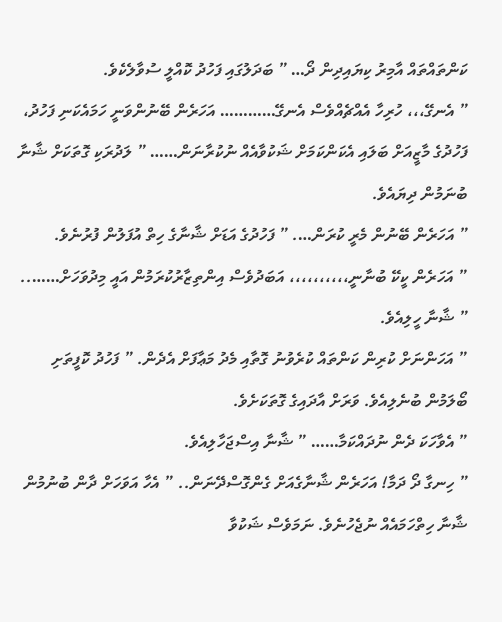ކަންތައްތައް އާމިރު ކިޔައިދިން ދޯ… ” ބަދަލުގައި ފަހުދު ކޮއްލީ ސުވާލެކެވެ.
” އެނގޭ،،، ހުރިހާ އެއްޗެއްވެސް އެނގޭ………… އަހަރެން ބޭނުންވަނީ ހަމައެކަނި ފަހުދު، ފަހުދުގެ މާޒީއަށް ބަލައި އެކަންކަމަށް ޝަކުވާއެއް ނުކުރާނަން…… ” ލަދުރަކި ގޮތަކަށް ޝާނާ ބުނަމުން ދިޔައެވެ.
” އަހަރެން ބޭނުން މެރީ ކުރަން…. ” ފަހުދުގެ އަޑަށް ޝާނާގެ ހިތް އުފަލުން ފުރުނެވެ.
” އަހަރެން ކީކޭ ބުނާނީ،،،،،،،،،، އަބަދުވެސް އިންތިޒާރުކުރަމުން އައީ މިދުވަހަށް…….. ” ޝާނާ ހީލިއެވެ.
” އަހަންނަށް ކުރިން ކަންތައް ކުރެވުނު ގޮތާއި މެދު މަޢާފަށް އެދެން. ” ފަހުދު ކޮފީތަށި ބޯލަމުން ބުނެލިއެވެ. ވަރަށް އާދައިގެ ގޮތަކަށެވެ.
” އެވާހަކަ ދެން ނުދައްކަމާ…… ” ޝާނާ އިސްޖަހާލިއެވެ.
” ހިނގާ ދޯ ދަމާ! އަހަރެން ޝާނާގެއަށް ގެންގޮސްދޭނަން.. ” އެހާ އަވަހަށް ދާން ބުނުމުން ޝާނާ ހިތްހަމައެއް ނުޖެހުނެވެ. ނަމަވެސް ޝަކުވާ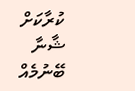ކުރާކަށް ޝާނާ ބޭނުމެއް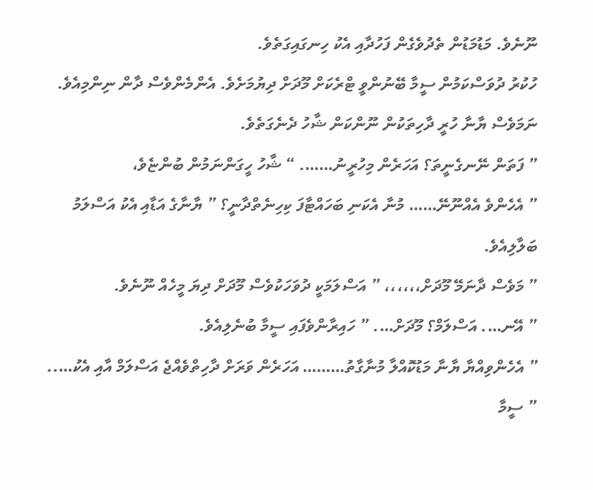ނޫނެވެ. މަޑުމަޑުން ތެދުވެގެން ފަހުދާއި އެކު ހިނގައިގަތެވެ.
ހުކުރު ދުވަސްކަމުން ސީމާ ބޭނުންވީ ޓްރެކަށް މޫދަށް ދިޔުމަށެވެ. އެންމެންވެސް ދާން ނިންމިއެވެ. ނަމަވެސް ޔާނާ ހުރީ ދާހިތަކުން ނޫންކަން ޝާހު ދެނެގަތެވެ.
” ފަތަން ނޭނގެނީތަ؟ އަހަރެން މިހުރީނު……. “ ޝާހު ހީގަންނަމުން ބުންޏެވެ،
” އެހެންވެ އެއްނޫނޭ…… މުނާ އެކަނި ބަހައްޓާފަ ކިހިނެތްދާނީ؟ ” ޔާނާގެ އަޑާއި އެކު އަސްލަމު ބަލާލިއެވެ.
” މަވެސް ދާނަމޭ މޫދަށް،،،،،، ” އަސްލަމަކީ ދުވަހަކުވެސް މޫދަށް ދިޔަ މީހެއް ނޫނެވެ.
” އޭނ…. އަސްލަމް؟ މޫދަށް…. ” ހައިރާންވެފައި ސީމާ ބުނެލިއެވެ.
” އެހެންވިއްޔާ ޔާނާ މަޑުކޮއްލާ މުނާގާތު……… އަހަރެން ވަރަށް ދާހިތްވެއްޖެ އަސްލަމް އާއި އެކު….. ” ސީމާ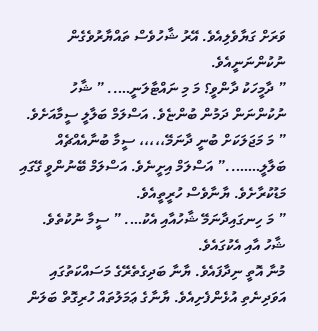ވަރަށް ގަޔާވެލިއެވެ. އޭރު ޝާހުވެސް ތައްޔާރުވެގެން ނުކުންނަނީއެވެ.
” ދާމީހަކު ދާންވީ؟ މަ މި ނައްޓާލަނީ….. ” ޝާހު ނުކުންނަން ދަމުން ބުންޏެވެ. އަސްލަމް ބަލާލީ ސީމާއަށެވެ.
” މަ މަޖަލަކަށް ބުނީ ދާނަމޭ،،،،، ސީމާ ބުނާއެއްޗެއް ބަލާލީ……..” އަސްލަމް އިށީނެވެ. އަސްލަމް ބޭނުންވީ ގޭގައި މަޑުކުރާށެވެ. ޔާނާވެސް ހުރީތީއެވެ.
” މަ ހިނގައިދާނަމޭ ޝާހުއާއި އެކު…. ” ސީމާ ނުކުތެވެ. ޝާހު އާއި އެކުގައެވެ.
މުނާ އޮތީ ނިދާފައެވެ. ޔާނާ ބަދިގެތެރޭގެ މަސައްކަތުގައި އަވަދިނެތި އުޅެންފެށިއެވެ. ޔާނާގެ ޢަމަލުތައް ހުރިގޮތް ބަލަން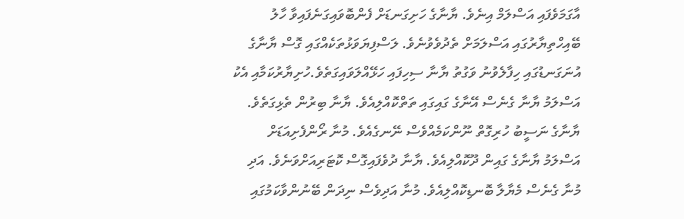އާގަމަވެފައި އަސްލަމް އިނެވެ. ޔާނާގެ ހަށިގަނޑަށް ފެންބޮވައިގަނެފައިވާ ހާލު ބޭއިހްތިޔާރުގައި އަސްލަމަށް ތެދުވެވުނެވެ. ލަސްފިޔަވަޅުތަކެއްގައި ގޮސް ޔާނާގެ އުނަގަނޑުގައި ހިފާލެވުނު ވަގުތު ޔާނާ ސިހިފައި ހަޅޭއްލަވައިގަތެވެ.ހުށިޔާރުކަމާއި އެކު އަސްލަމު ޔާނާ ގެނެސް އޭނާގެ ގައިގައި ތަތްކޮއްލިއެވެ. ޔާނާ ބިރުން ތެޅިގަތެވެ. ޔާނާގެ ނަސީބު ހުރިގޮތް ނޫންކަމެއްވެސް ނޭނގެއެވެ. މުނާ ރޯންފެށިއަޑަށް އަސްލަމު ޔާނާގެ ގައިން ދޫކޮއްލިއެވެ. ޔާނާ ދުވެފައިގޮސް ކޮޓަރިއަށްވަނެވެ. އަދި މުނާ ގެނެސް މެޔާލާ ބޮނޑިކޮއްލިއެވެ. މުނާ އަދިވެސް ނިދަން ބޭނުންވާކަމުގައި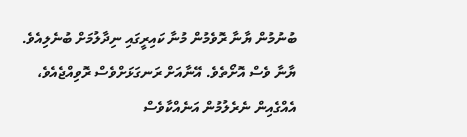ބުނުމުން ޔާނާ ރޮވެމުން މުނާ ކައިރީގައި ނިދާލުމަށް ބުނެލިއެވެ.
ޔާނާ ވެސް އޮށޯތެވެ. އޭނާއަށް ރަނގަޅަށްވެސް ރޮވިއްޖެއެވެ، އެއްގެއިން ނެރެލުމުން އަނެއްކާވެސް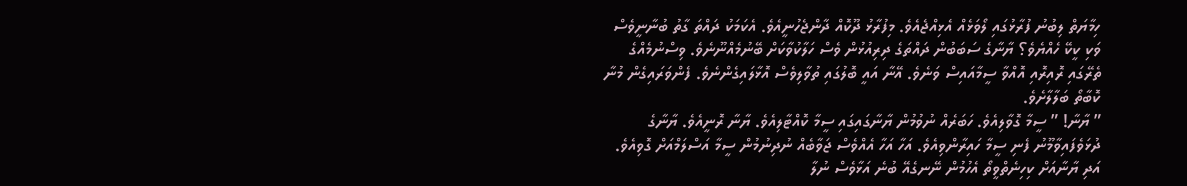ހިމާޔަތް ލިބުނު ފުރާޅުގައި ލޯވަޅެއް އެޅިއްޖެއެވެ. މިފުރާޅު ދޫކޮއް ދާންޖެހުނީއެވެ. އެކަމަކު ދައްތަ ގާތު ބުނާނީވެސް ވަކި ކީކޭ ހެއްޔެވެ؟ ޔާނާގެ ސަބަބުން ދައްތަގެ ދިރިއުޅުން ވެސް ހަލާކުވާކަށް ބޭނުމެއްނޫނެވެ. ވިސްނުމެއްގެ ތެރޭގައި ރޮއިރޮއި އޮއްވާ ސީމާއައިސް ވަނެވެ. އޭނާ އައީ ބޮލުގައި ތުވާލިވެސް އޮޅާލައިގެންނެވެ. ފެންވަރައިގެން މުނާ ކޮބާތޯ ބަލާލާށެވެ.
” ޔާނާ! ” ސީމާ ގޮވާލިއެވެ. ހަބަރެއް ނުވުމުން ޔާނާގައިގައި ސީމާ ކޮއްޓާލިއެވެ. ޔާނާ ރޮނީއެވެ. ޔާނާގެ ދުޅަވެފައިވާމޫނު ފެނި ސީމާ ހައިރާންވިއެވެ. އަހާ އަހާ އެއްވެސް ޖަވާބެއް ނުދިނުމުން ސީމާ އަސްލަމްއަށް ގޮވިއެވެ. އަދި ޔާނާއަށް ކިހިނެތްވީތޯ އެހުމުން ނޭނގެއޭ ބުނެ އަޅާވެސް ނުލާ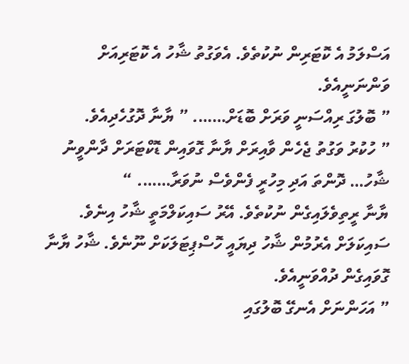އަސްލަމު އެ ކޮޓަރިން ނުކުތެވެ. އެވަގުތު ޝާހު އެ ކޮޓަރިއަށް ވަންނަނީއެވެ.
” ބޮލުގަ ރިއްސަނީ ވަރަށް ބޮޑަށް……. ” ޔާނާ ދޮގުހެދިއެވެ.
” ހުކުރު ވަގުތު ޖެހެން ވާއިރަށް ޔާނާ ގޮވައިން ޑޮކްޓަރަށް ދާންވީނު ޝާހު… ދޮންތަ އަދި މިހުރީ ފެންވެސް ނުވަރާ……. “
ޔާނާ ރީތިވެލައިގެން ނުކުތެވެ. އޭރު ސައިކަލްމަތީ ޝާހު އިނެވެ. ސައިކަލަށް އެރުމުން ޝާހު ދިޔައީ ހޮސްޕިޓަލަކަށް ނޫނެވެ. ޝާހު ޔާނާ ގޮވައިގެން ދުއްވަނީއެވެ.
” އަހަންނަށް އެނގޭ ބޮލުގައި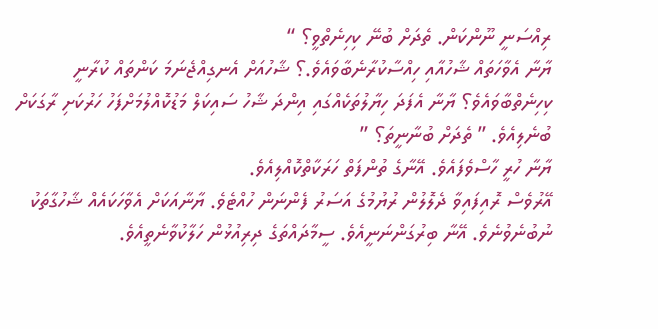ރިއްސަނީ ނޫންކަން. ތެދަށް ބުނޭ ކިހިނެތްވީ؟ “
ޔާނާ އެވާހަތައް ޝާހުއާއި ހިއްސާކުރާނެބާވައެވެ.؟ ޝާހުއަށް އެނގިއްޖެނަމަ ކަންތައް ކުރާނީ ކިހިނެތްބާވައެވެ؟ ޔާނާ އެފަދަ ހިޔާލުތަކެއްގައި އިންދަ ޝާހު ސައިކަލް މަޑުކޮއްލުމަށްފަހު ހަރުކަށި ރާގަކަށް ބުނެލިއެވެ. ” ތެދަށް ބުނާނީތަ؟ ”
ޔާނާ ހުރީ ހާސްވެފައެވެ. އޭނާގެ ތުންފަތް ހަރަކާތްކޮއްލިއެވެ.
އޭރުވެސް ރޮއިފައިވާ ދެލޮލުން ރުޔުމުގެ އަސަރު ފެންނަން ހުއްޓެވެ. ޔާނާއަކަށް އެވާހަކައެއް ޝާހުގާތަކު ނުބުނެވުނެވެ. އޭނާ ބިރުގަންނަނީއެވެ. ސީމާދައްތަގެ ދިރިއުޅުން ހަލާކުވާނެތީއެވެ.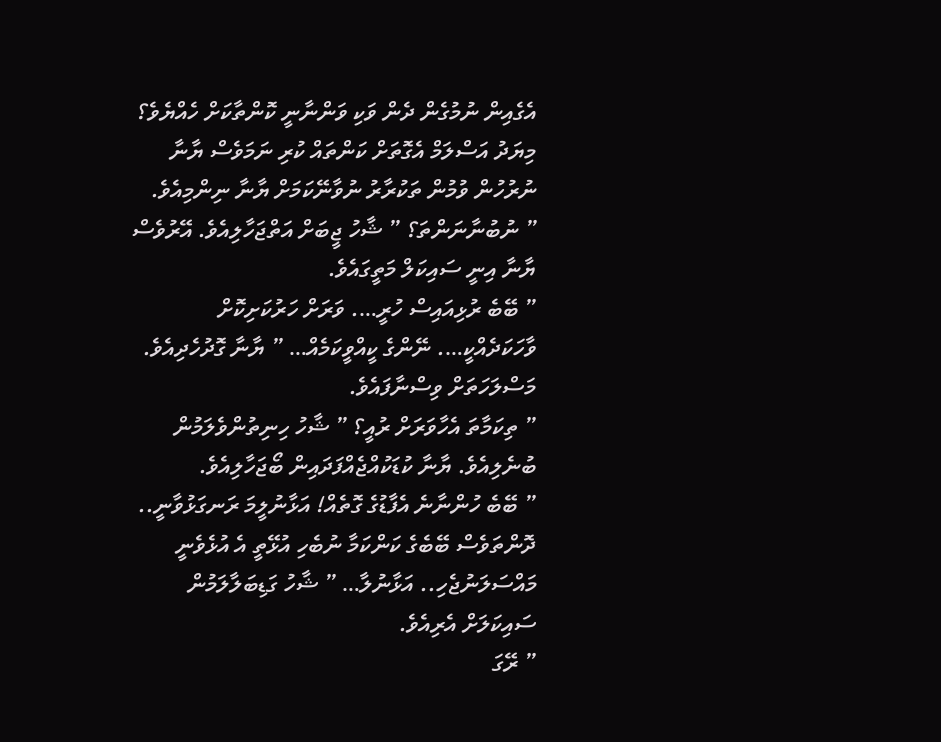އެގެއިން ނުމުގެން ދެން ވަކި ވަންނާނީ ކޮންތާކަށް ހެއްޔެވެ؟ މިޔަދު އަސްލަމް އެގޮތަށް ކަންތައް ކުރި ނަމަވެސް ޔާނާ ނުރުހުން ވުމުން ތަކުރާރު ނުވާނޭކަމަށް ޔާނާ ނިންމިއެވެ.
” ނުބުނާނަންތަ؟ ” ޝާހު ޖީބަށް އަތްޖަހާލިއެވެ. އޭރުވެސް ޔާނާ އިނީ ސައިކަލް މަތީގައެވެ.
” ބޭބެ ރުޅިއައިސް ހުރީ…. ވަރަށް ހަރުކަށިކޮށް ވާހަކަދެއްކީ…. ނޭންގެ ކީއްވީކަމެއް… ” ޔާނާ ގޮދުހެދިއެވެ. މަސްލަހަތަށް ވިސްނާފައެވެ.
” ތިކަމާތަ އެހާވަރަށް ރުއީ؟ ” ޝާހު ހިނިތުންވެލަމުން ބުނެލިއެވެ. ޔާނާ ކުޑަކުއްޖެއްފަދައިން ބޯޖަހާލިއެވެ.
” ބޭބެ ހުންނާނެ އެފާޑުގެ ގޮތެއް! އަޅާނުލީމަ ރަނގަޅުވާނީ.. ދޮންތަވެސް ބޭބެގެ ކަންކަމާ ނުބެހި އުޅޭތީ އެ އުޅެވެނީ މައްސަލަނުޖެހި.. އަޅާނުލާ… ” ޝާހު ގަޑިބަލާލަމުން ސައިކަލަށް އެރިއެވެ.
” ރޭގަ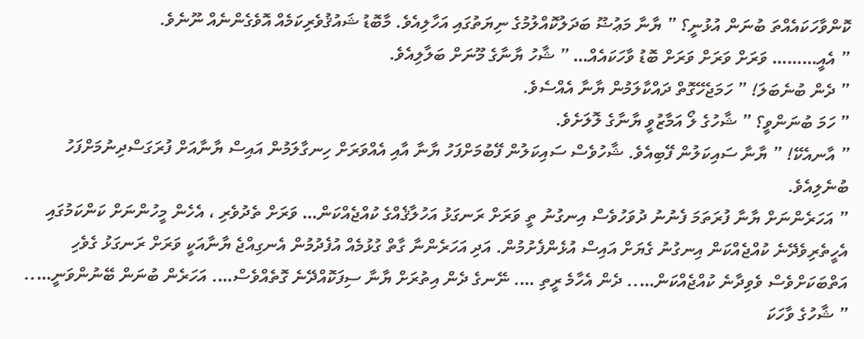ކޮންވާހަކައެއްތަ ބުނަން އުޅުނީ؟ ” ޔާނާ މަޢުޟޫ ބަދަލުކޮއްލުމުގެ ނިޔަތުގައި އަހާލިއެވެ. މާބޮޑު ޝައުޤުވެރިކަމެއް އޮވެގެންނެއް ނޫނެވެ.
” އެއީ……… ވަރަށް ވަރަށް ވަރަށް ބޮޑު ވާހަކައެއް… ” ޝާހު ޔާނާގެ މޫނަށް ބަލާލިއެވެ.
” ދެން ބުނެބަލަ! ” ހަމަޖެހޭގޮތް ދައްކާލަމުން ޔާނާ އެއްސެވެ.
” ހަމަ ބުނަންވީ؟ ” ޝާހުގެ ލޯ އަމާޒުވީ ޔާނާގެ ލޮލަށެވެ.
” އާނއެކޭ! ” ޔާނާ ސައިކަލުން ފޭބިއެވެ. ޝާހުވެސް ސައިކަލުން ފޭބުމަށްފަހު ޔާނާ އާއި އެއްވަރަށް ހިނގާލަމުން އައިސް ޔާނާއަށް ފުރަގަސްދިނުމަށްފަހު ބުނެލިއެވެ.
” އަހަރެންނަށް ޔާނާ ފުރަތަމަ ފެނުނު ދުވަހުވެސް އިނގުނު ތީ ވަރަށް ރަނގަޅު އަހުލާޤެއްގެ ކުއްޖެއްކަން… ވަރަށް ތެދުވެރި ، އެހެން މީހުންނަށް ކަންކަމުގައި އެހީތެރިވެދޭނެ ކުއްޖެއްކަން އިނގުނު ގެޔަށް އައިސް އުޅެންފެށުމުން. އަދި އަހަރެންނާ ގާތް ގުޅުމެއް އުފެދުމުން އެނގިއްޖެ ޔާނާއަކީ ވަރަށް ރަނގަޅު ގެވެހި އަތްބަކަށްވެސް ވެވިދާނެ ކުއްޖެއްކަން….. ދެން އެހާމެ ރީތި …. ނޭނގެ ދެން އިތުރަށް ޔާނާ ސިފަކޮއްދޭނެ ގޮތެއްވެސް…. އަހަރެން ބުނަން ބޭނުންވަނީ….. ” ޝާހުގެ ވާހަކަ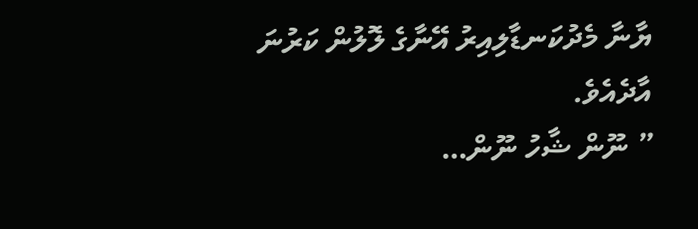ޔާނާ މެދުކަނޑާލިއިރު އޭނާގެ ލޮލުން ކަރުނަ އާދެއެވެ.
” ނޫން ޝާހު ނޫން…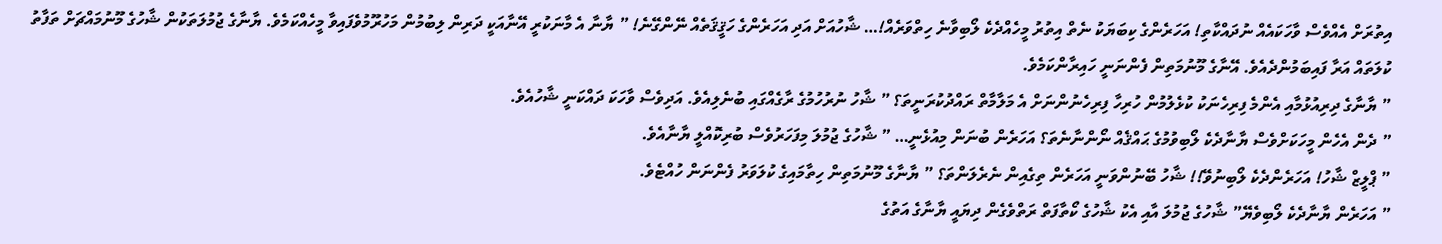އިތުރަށް އެއްވެސް ވާހަކައެއް ނުދައްކާތި! އަހަރެންގެ ކިބަޔަކު ނެތް އިތުރު މީހެއްދެކެ ލޯބިވާނެ ހިތްވަރެއް!… ޝާހުއަށް އަދި އަހަރެންގެ ހަޤީޤަތެއް ނޭންގޭނެ! ” ޔާނާ އެ މާނަކުރީ އޭނާއަކީ ދަރިން ލިބުމުން މަހުރޫމުވެފައިވާ މީހެއްކަމެވެ. ޔާނާގެ ޖުމުލަތަކުން ޝާހުގެ މޫނުމައްޗަށް ތަފާތު ކުލަތައް އަރާ ފައިބަމުންދެއެވެ. އޭނާގެ މޫނުމަތިން ފެންނަނީ ހައިރާންކަމެވެ.
” ޔާނާގެ ދިރިއުޅުމާއި އެންމެ ފިރިހެނަކު ކުޅެލުމުން ހުރިހާ ފިރިހެނުންނަށް އެ މަލާމާތް ރައްދުކުރަނީތަ؟ ” ޝާހު ނުރުހުމުގެ ރާގެއްގައި ބުނެލިއެވެ. އަދިވެސް ވާހަކަ ދައްކަނީ ޝާހުއެވެ.
” ދެން އެހެން މީހަކަށްވެސް ޔާނާދެކެ ލޯބިވުމުގެ ޙައްޤެއް ނޯންނާނެތަ؟ އަހަރެން ބުނަން މިއުޅެނީ… ” ޝާހުގެ ޖުމުލަ މިފަހަރުވެސް ބުރިކޮއްލީ ޔާނާއެވެ.
” ޕްލީޒް ޝާހު! އަހަރެންދެކެ ލޯބިނުވޭ!! ޝާހު ބޭނުންވަނީ އަހަރެން ތިގެއިން ނެރެލަންތަ؟ ” ޔާނާގެ މޫނުމަތިން ހިތާމައިގެ ކުލަވަރު ފެންނަން ހުއްޓެވެ.
” އަހަރެން ޔާނާދެކެ ލޯބިވެޔޭ” ޝާހުގެ ޖުމުލަ އާއި އެކު ޝާހުގެ ކޯތާފަތް ރަތްވެގެން ދިޔައީ ޔާނާގެ އަތުގެ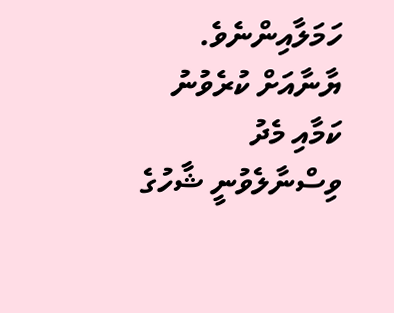ހަމަލާއިންނެވެ. ޔާނާއަށް ކުރެވުނު ކަމާއި މެދު ވިސްނާލެވުނީ ޝާހުގެ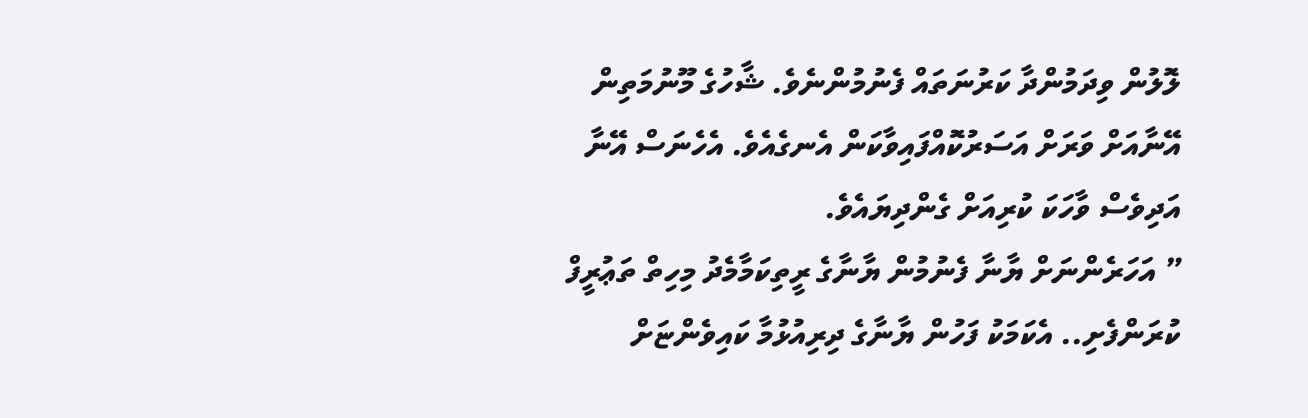ލޮލުން ވިދަމުންދާ ކަރުނަތައް ފެނުމުންނެވެ. ޝާހުގެ މޫނުމަތިން އޭނާއަށް ވަރަށް އަސަރުކޮއްފައިވާކަން އެނގެއެވެ. އެހެނަސް އޭނާ އަދިވެސް ވާހަކަ ކުރިއަށް ގެންދިޔައެވެ.
” އަހަރެންނަށް ޔާނާ ފެނުމުން ޔާނާގެ ރީތިކަމާމެދު މިހިތް ތަޢުރީފް ކުރަންފެށި.. އެކަމަކު ފަހުން ޔާނާގެ ދިރިއުޅުމާ ކައިވެންޏަށް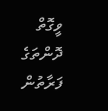ވީގޮތް ދޮންތަގެ ފަރާތުން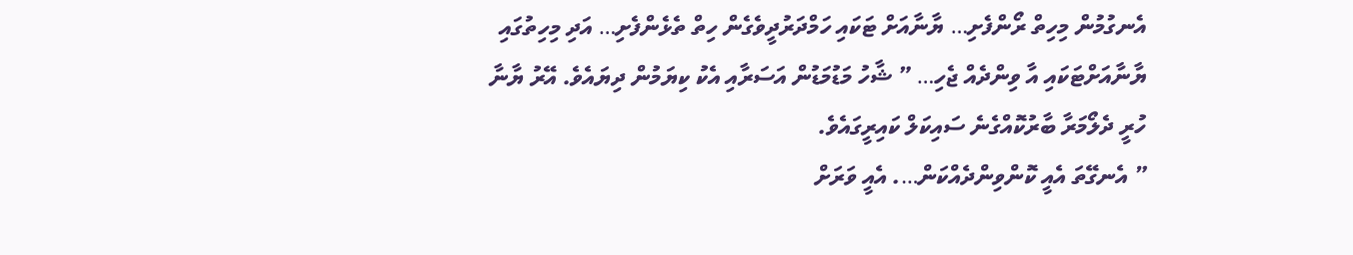އެނގުމުން މިހިތް ރޯންފެށި… ޔާނާއަށް ޓަކައި ހަމްދަރުދީވެގެން ހިތް ތެޅެންފެށި… އަދި މިހިތުގައި ޔާނާއަށްޓަކައި އާ ވިންދެއް ޖެހި… ” ޝާހު މަޑުމަޑުން އަސަރާއި އެކު ކިޔަމުން ދިޔައެވެ. އޭރު ޔާނާ ހުރީ ދެލޯމަރާ ބާރުކޮއްގެނެ ސައިކަލް ކައިރީގައެވެ.
” އެނގޭތަ އެއީ ކޮންވިންދެއްކަން…. އެއީ ވަރަށް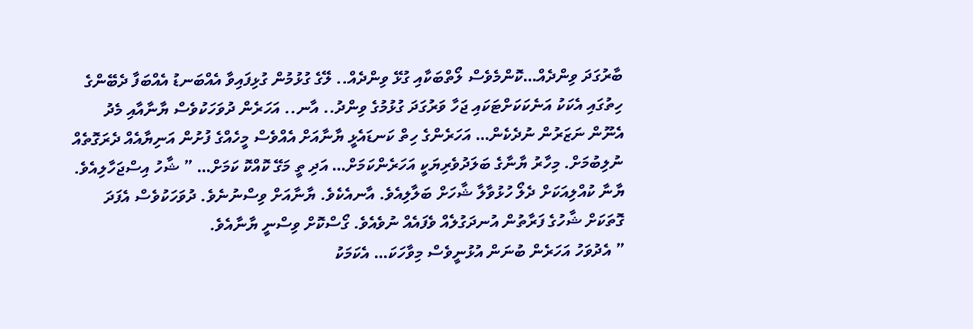ބާރުގަދަ ވިންދެއް…ކޮންމެވެސް ލޯތްބަކާއި ގުޅޭ ވިންދެއް.. ލޭގެ ގުޅުމުން ގުޅިފައިވާ އެއްބަނޑު އެއްބަފާ ދެބޭންގެ ހިތުގައި އެކަކު އަނެކަކަށްޓަކައި ޖަހާ ވަރުގަދަ ގުޅުމުގެ ވިންދު.. އާނ.. އަހަރެން ދުވަހަކުވެސް ޔާނާއާއި މެދު އެނޫން ނަޒަރުން ނުދެކެން… އަހަރެންގެ ހިތް ކަނޑައެޅީ ޔާނާއަށް އެއްވެސް މީހެއްގެ ފުށުން އަނިޔާއެއް ދެރަގޮތެއް ނުލިބުމަށް. މިހާރު ޔާނާގެ ބަލަދުވެރިޔަކީ އަހަރެންކަމަށް… އަދި ތީ މަގޭ ކޮއްކޮ ކަމަށް… ” ޝާހު އިސްޖަހާލިއެވެ. ޔާނާ ކުއްލިއަކަށް ދެލޯ ހުޅުވާލާ ޝާހަށް ބަލާލިއެވެ. އާނއެކެވެ. ޔާނާއަށް ވިސްނުނެވެ. ދުވަހަކުވެސް އެފަދަ ގޮތަކަށް ޝާހުގެ ފަރާތުން އުނދަގުލެއް ވެފައެއް ނުވެއެވެ. ގޯސްކޮށް ވިސްނީ ޔާނާއެވެ.
” އެދުވަހު އަހަރެން ބުނަން އުޅުނީވެސް މިވާހަކަ… އެކަމަކު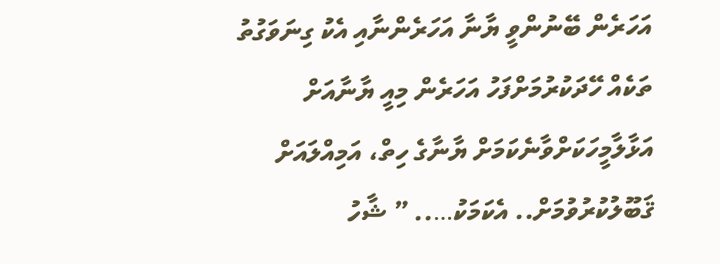އަހަރެން ބޭނުންވީ ޔާނާ އަހަރެންނާއި އެކު ގިނަވަގުތު ތަކެއް ހޭދަކުރުމަށްފަހު އަހަރެން މިއީ ޔާނާއަށް އަޅާލާމީހަކަށްވާނެކަމަށް ޔާނާގެ ހިތް، އަމިއްލައަށް ޤަބޫލުކުރުވުމަށް.. އެކަމަކު….. ” ޝާހު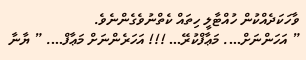ވާހަކަދެއްކުން ހުއްޓާލީ ހިތައް ކެތްނުވެގެންނެވެ.
” އަހަންނަށް…. މަޢާފްކުރޭ… !!! އަހަރެންނަށް މަޢާފް…. ” ޔާނާ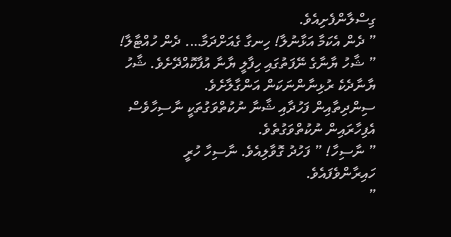ގިސްލާންފެށިއެވެ.
” ދެން އެކަމާ އަޅާނުލާ! ހިނގާ ގެއަށްދަމާ…. ދެން ހުއްޓާލާ! ” ޝާހު ޔާނާގެ ނޭފަތުގައި ހިފާލީ ޔާނާ އުފާކޮއްދޭށެވެ. ޝާހު ޔާނާދެކެ ރުޅިނާންނަކަން އަންގާލާށެވެ.
ސިންދިތާއިން ފަހުދާއި ޝާނާ ނުކުތްވަގުތަކީ ނާސިހާވެސް އެފިހާރައިން ނުކުތްވަގުތެވެ.
” ނާސިހާ! ” ފަހުދު ގޮވާލިއެވެ. ނާސިހާ ހުރީ ހައިރާންވެފައެވެ.
”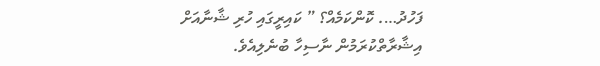ފަހުދު…. ކޮންކަމެއް؟ ” ކައިރީގައި ހުރި ޝާނާއަށް އިޝާރާތްކުރަމުން ނާސިހާ ބުނެލިއެވެ.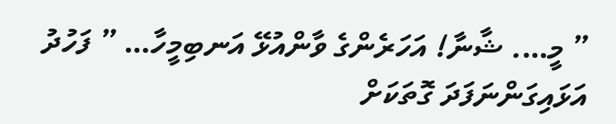” މީ…. ޝާނާ! އަހަރެންގެ ވާންއުޅޭ އަނބިމީހާ… ” ފަހުދު އަޅައިގަންނަފަދަ ގޮތަކަށް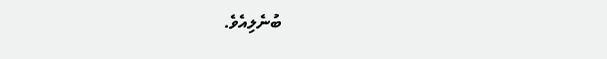ބުނެލިއެވެ.